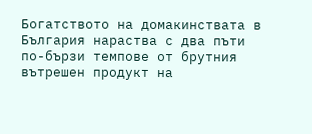Богатството на домакинствата в България нараства с два пъти по-бързи темпове от брутния вътрешен продукт на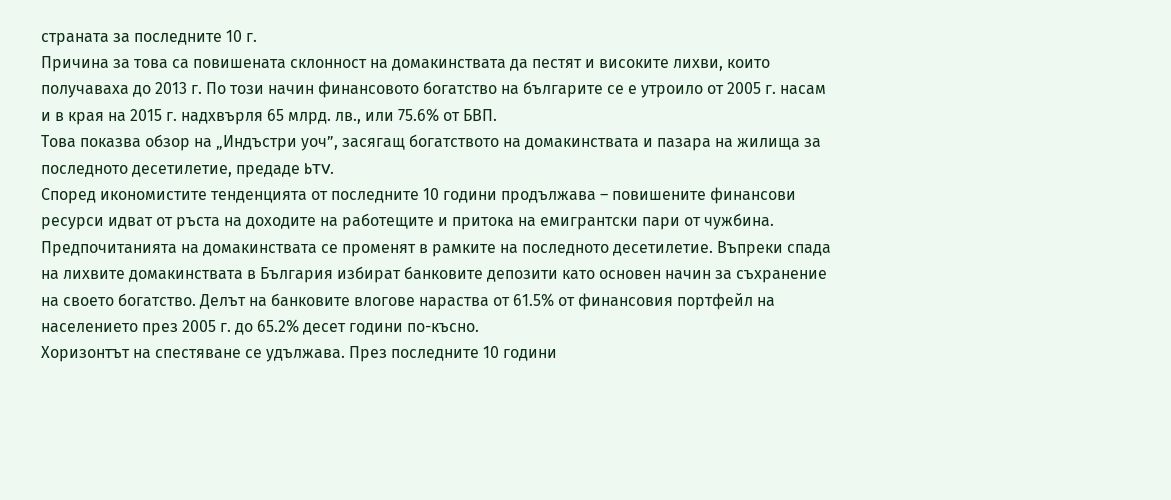страната за последните 10 г.
Причина за това са повишената склонност на домакинствата да пестят и високите лихви, които получаваха до 2013 г. По този начин финансовото богатство на българите се е утроило от 2005 г. насам и в края на 2015 г. надхвърля 65 млрд. лв., или 75.6% от БВП.
Това показва обзор на „Индъстри уоч”, засягащ богатството на домакинствата и пазара на жилища за последното десетилетие, предаде bTV.
Според икономистите тенденцията от последните 10 години продължава – повишените финансови ресурси идват от ръста на доходите на работещите и притока на емигрантски пари от чужбина.
Предпочитанията на домакинствата се променят в рамките на последното десетилетие. Въпреки спада на лихвите домакинствата в България избират банковите депозити като основен начин за съхранение на своето богатство. Делът на банковите влогове нараства от 61.5% от финансовия портфейл на населението през 2005 г. до 65.2% десет години по-късно.
Хоризонтът на спестяване се удължава. През последните 10 години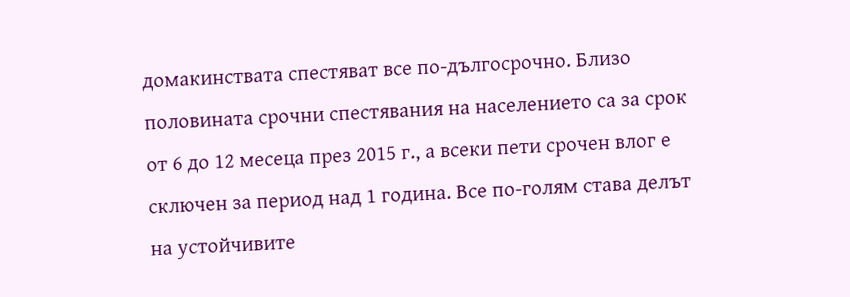домакинствата спестяват все по-дългосрочно. Близо половината срочни спестявания на населението са за срок от 6 до 12 месеца през 2015 г., а всеки пети срочен влог е сключен за период над 1 година. Все по-голям става делът на устойчивите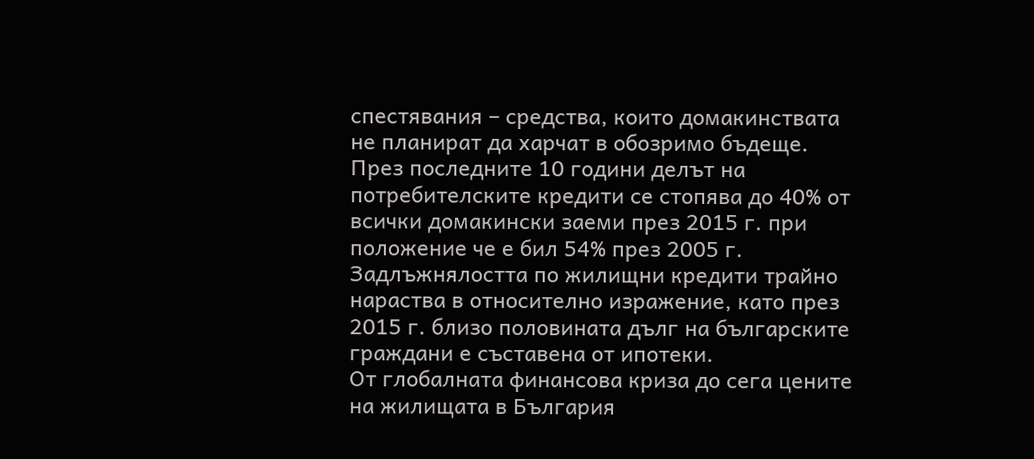спестявания – средства, които домакинствата не планират да харчат в обозримо бъдеще.
През последните 10 години делът на потребителските кредити се стопява до 40% от всички домакински заеми през 2015 г. при положение че е бил 54% през 2005 г. Задлъжнялостта по жилищни кредити трайно нараства в относително изражение, като през 2015 г. близо половината дълг на българските граждани е съставена от ипотеки.
От глобалната финансова криза до сега цените на жилищата в България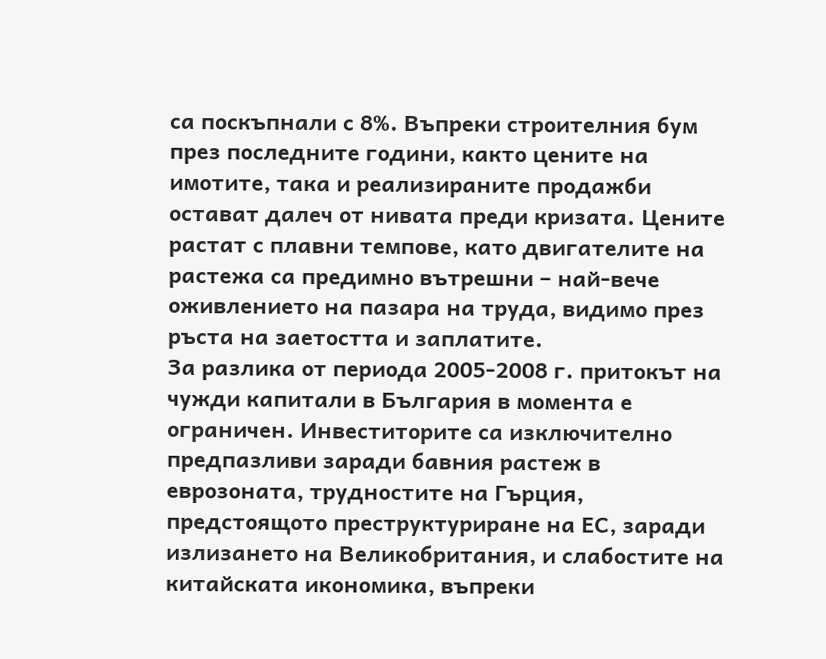са поскъпнали с 8%. Въпреки строителния бум през последните години, както цените на имотите, така и реализираните продажби остават далеч от нивата преди кризата. Цените растат с плавни темпове, като двигателите на растежа са предимно вътрешни – най-вече оживлението на пазара на труда, видимо през ръста на заетостта и заплатите.
За разлика от периода 2005-2008 г. притокът на чужди капитали в България в момента е ограничен. Инвеститорите са изключително предпазливи заради бавния растеж в еврозоната, трудностите на Гърция, предстоящото преструктуриране на ЕС, заради излизането на Великобритания, и слабостите на китайската икономика, въпреки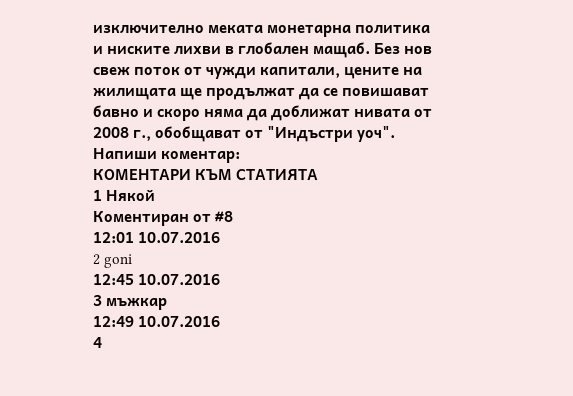изключително меката монетарна политика и ниските лихви в глобален мащаб. Без нов свеж поток от чужди капитали, цените на жилищата ще продължат да се повишават бавно и скоро няма да доближат нивата от 2008 г., обобщават от "Индъстри уоч".
Напиши коментар:
КОМЕНТАРИ КЪМ СТАТИЯТА
1 Някой
Коментиран от #8
12:01 10.07.2016
2 goni
12:45 10.07.2016
3 мъжкар
12:49 10.07.2016
4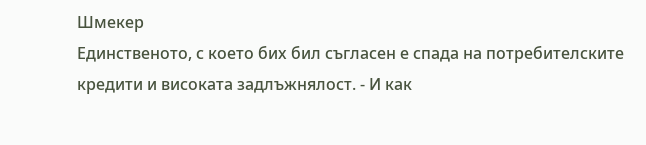Шмекер
Единственото, с което бих бил съгласен е спада на потребителските кредити и високата задлъжнялост. - И как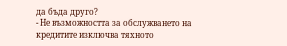да бъда друго?
- Не възможността за обслужването на кредитите изключва тяхното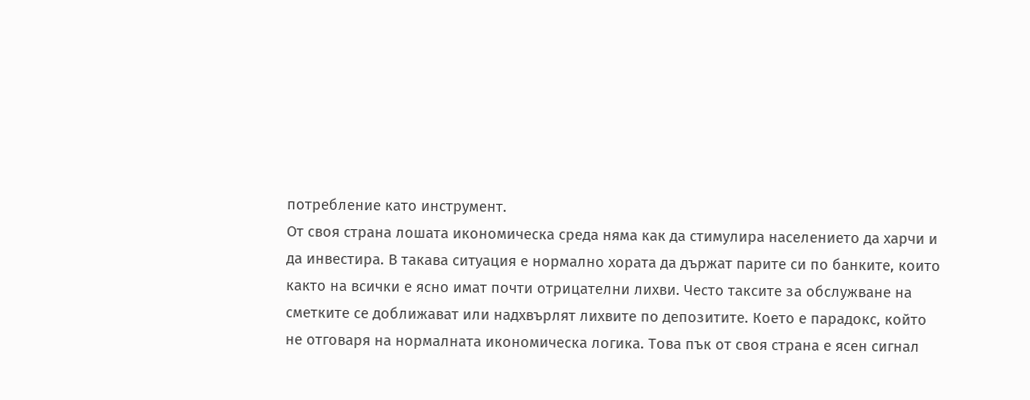потребление като инструмент.
От своя страна лошата икономическа среда няма как да стимулира населението да харчи и да инвестира. В такава ситуация е нормално хората да държат парите си по банките, които както на всички е ясно имат почти отрицателни лихви. Често таксите за обслужване на сметките се доближават или надхвърлят лихвите по депозитите. Което е парадокс, който не отговаря на нормалната икономическа логика. Това пък от своя страна е ясен сигнал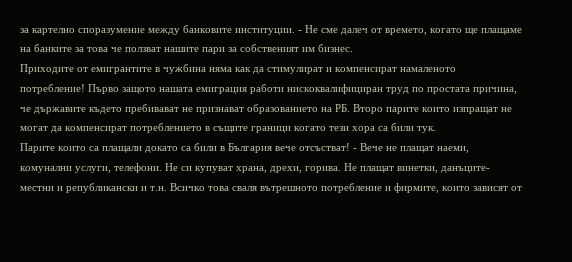за картелно споразумение между банковите институции. - Не сме далеч от времето, когато ще плащаме на банките за това че ползват нашите пари за собственият им бизнес.
Приходите от емигрантите в чужбина няма как да стимулират и компенсират намаленото потребление! Първо защото нашата емиграция работи нискоквалифициран труд по простата причина, че държавите където пребивават не признават образованието на РБ. Второ парите които изпращат не могат да компенсират потреблението в същите граници когато тези хора са били тук.
Парите които са плащали докато са били в България вече отсъстват! - Вече не плащат наеми, комунални услуги, телефони. Не си купуват храна, дрехи, горива. Не плащат винетки, данъците- местни и републикански и т.н. Всичко това сваля вътрешното потребление и фирмите, които зависят от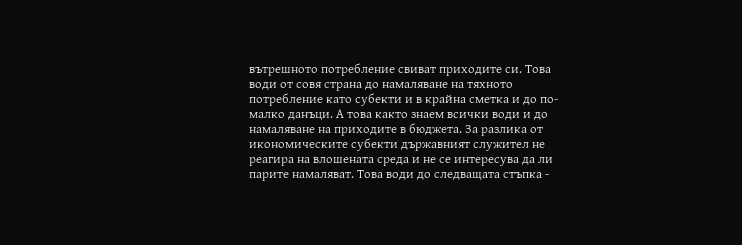вътрешното потребление свиват приходите си. Това води от совя страна до намаляване на тяхното потребление като субекти и в крайна сметка и до по- малко данъци. А това както знаем всички води и до намаляване на приходите в бюджета. За разлика от икономическите субекти държавният служител не реагира на влошената среда и не се интересува да ли парите намаляват. Това води до следващата стъпка -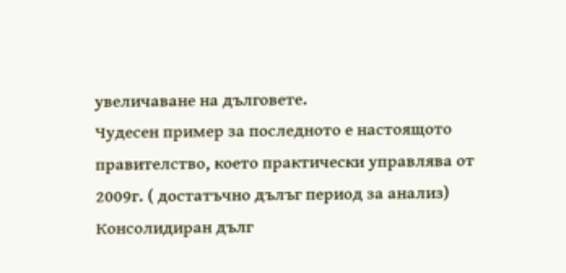увеличаване на дълговете.
Чудесен пример за последното е настоящото правителство, което практически управлява от 2009г. ( достатъчно дълъг период за анализ)
Консолидиран дълг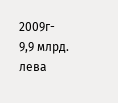2009г- 9,9 млрд. лева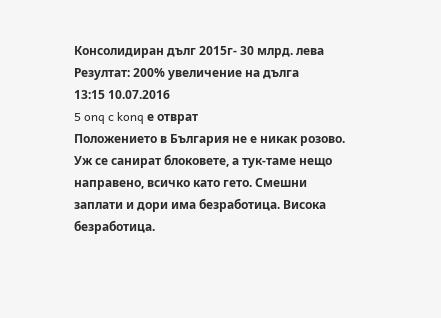Консолидиран дълг 2015г- 30 млрд. лева
Резултат: 200% увеличение на дълга
13:15 10.07.2016
5 onq c konq е отврат
Положението в България не е никак розово. Уж се санират блоковете, а тук-таме нещо направено, всичко като гето. Смешни заплати и дори има безработица. Висока безработица.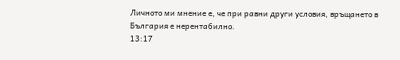Личното ми мнение е, че при равни други условия, връщането в България е нерентабилно.
13:17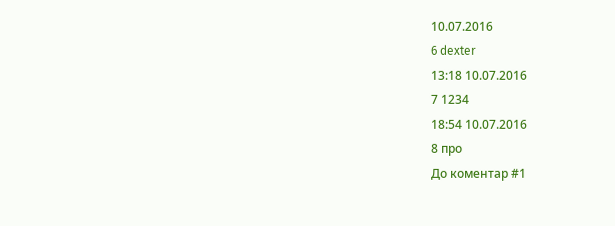10.07.2016
6 dexter
13:18 10.07.2016
7 1234
18:54 10.07.2016
8 про
До коментар #1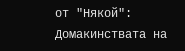от "Някой":
Домакинствата на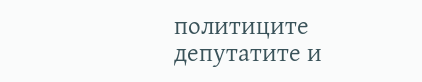политиците депутатите и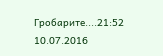Гробарите....21:52 10.07.2016